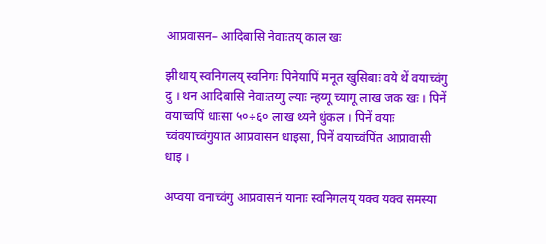आप्रवासन– आदिबासि नेवाःतय् काल खः

झीथाय् स्वनिगलय् स्वनिगः पिनेयापिं मनूत खुसिबाः वये थें वयाच्वंगु दु । थन आदिबासि नेवाःतय्गु ल्याः न्हय्गू च्यागू लाख जक खः । पिनें वयाच्वपिं धाःसा ५०÷६० लाख थ्यने धुंकल । पिनें वयाः च्वंवयाच्वंगुयात आप्रवासन धाइसा, पिनें वयाच्वंपिंत आप्रावासी धाइ ।

अप्वया वनाच्वंगु आप्रवासनं यानाः स्वनिगलय् यक्व यक्व समस्या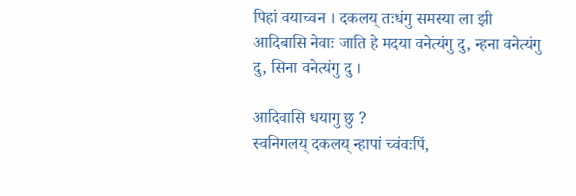पिहां वयाच्वन । दकलय् तःधंगु समस्या ला झी आदिबासि नेवाः जाति हे मदया वनेत्यंगु दु, न्हना वनेत्यंगु दु, सिना वनेत्यंगु दु ।

आदिवासि धयागु छु ?
स्वनिगलय् दकलय् न्हापां च्वंवःपिं,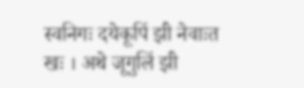स्वनिगः दयेकूपिं झी नेवाःत खः । अथे जूगुलिं झी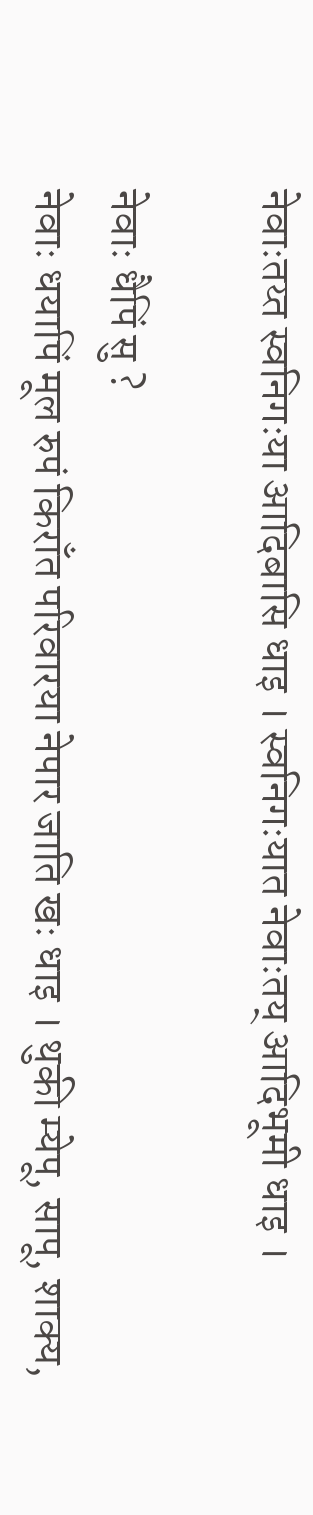नेवाःतय्त स्वनिगःया आदिबासि धाइ । स्वनिगःयात नेवाःतय् आदिभूमी धाइ ।

नेवाः धैपिं सु ?
नेवाः धयापिं मूल रुपं किराँत परिवारया नेपार जाति खः धाइ । थुकी म्येपू, सापू, शाक्य,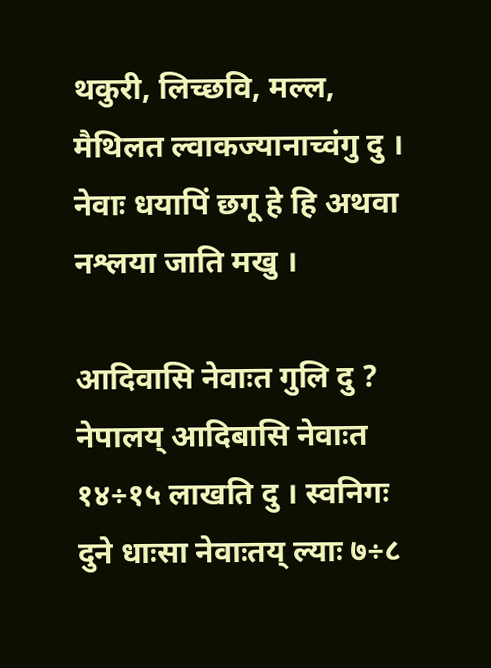थकुरी, लिच्छवि, मल्ल, मैथिलत ल्वाकज्यानाच्वंगु दु । नेवाः धयापिं छगू हे हि अथवा नश्लया जाति मखु ।

आदिवासि नेवाःत गुलि दु ?
नेपालय् आदिबासि नेवाःत १४÷१५ लाखति दु । स्वनिगः दुने धाःसा नेवाःतय् ल्याः ७÷८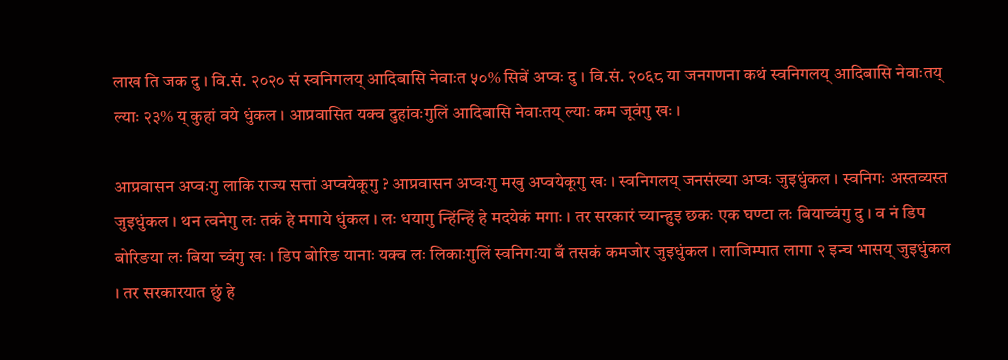लाख ति जक दु । वि.सं. २०२० सं स्वनिगलय् आदिबासि नेवाःत ५०% सिबें अप्वः दु । वि.सं. २०६८ या जनगणना कथं स्वनिगलय् आदिबासि नेवाःतय् ल्याः २३% य् कुहां वये धुंकल । आप्रवासित यक्व दुहांवःगुलिं आदिबासि नेवाःतय् ल्याः कम जूवंगु खः ।

आप्रवासन अप्वःगु लाकि राज्य सत्तां अप्वयेकूगु ? आप्रवासन अप्वःगु मखु अप्वयेकूगु खः । स्वनिगलय् जनसंख्या अप्वः जुइधुंकल । स्वनिगः अस्तव्यस्त जुइधुंकल । थन त्वनेगु लः तकं हे मगाये धुंकल । लः धयागु न्हिंन्हिं हे मदयेकं मगाः । तर सरकारं च्यान्हुइ छकः एक घण्टा लः बियाच्वंगु दु । व नं डिप बोरिङया लः बिया च्वंगु खः । डिप बोरिङ यानाः यक्व लः लिकाःगुलिं स्वनिगःया बँ तसकं कमजोर जुइधुंकल । लाजिम्पात लागा २ इन्च भासय् जुइधुंकल । तर सरकारयात छुं हे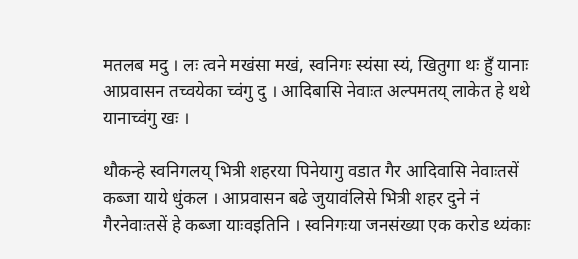मतलब मदु । लः त्वने मखंसा मखं, स्वनिगः स्यंसा स्यं, खितुगा थः हुँ यानाः आप्रवासन तच्वयेका च्वंगु दु । आदिबासि नेवाःत अल्पमतय् लाकेत हे थथे यानाच्वंगु खः ।

थौकन्हे स्वनिगलय् भित्री शहरया पिनेयागु वडात गैर आदिवासि नेवाःतसें कब्जा याये धुंकल । आप्रवासन बढे जुयावंलिसे भित्री शहर दुने नं गैरनेवाःतसें हे कब्जा याःवइतिनि । स्वनिगःया जनसंख्या एक करोड थ्यंकाः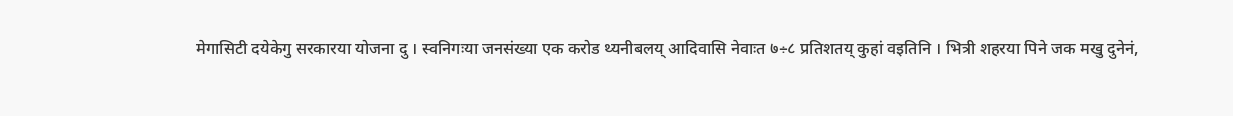मेगासिटी दयेकेगु सरकारया योजना दु । स्वनिगःया जनसंख्या एक करोड थ्यनीबलय् आदिवासि नेवाःत ७÷८ प्रतिशतय् कुहां वइतिनि । भित्री शहरया पिने जक मखु दुनेनं,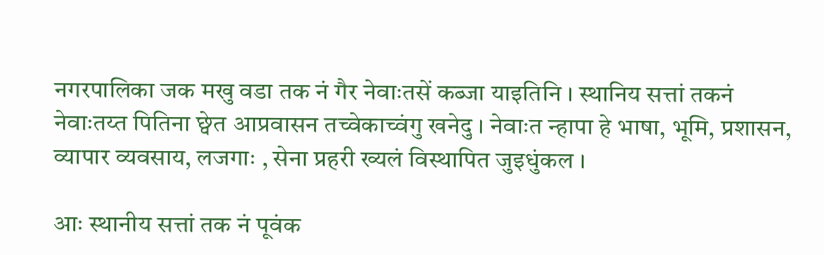नगरपालिका जक मखु वडा तक नं गैर नेवाःतसें कब्जा याइतिनि । स्थानिय सत्तां तकनं नेवाःतय्त पितिना छ्वेत आप्रवासन तच्वेकाच्वंगु खनेदु । नेवाःत न्हापा हे भाषा, भूमि, प्रशासन, व्यापार व्यवसाय, लजगाः , सेना प्रहरी ख्यलं विस्थापित जुइधुंकल ।

आः स्थानीय सत्तां तक नं पूवंक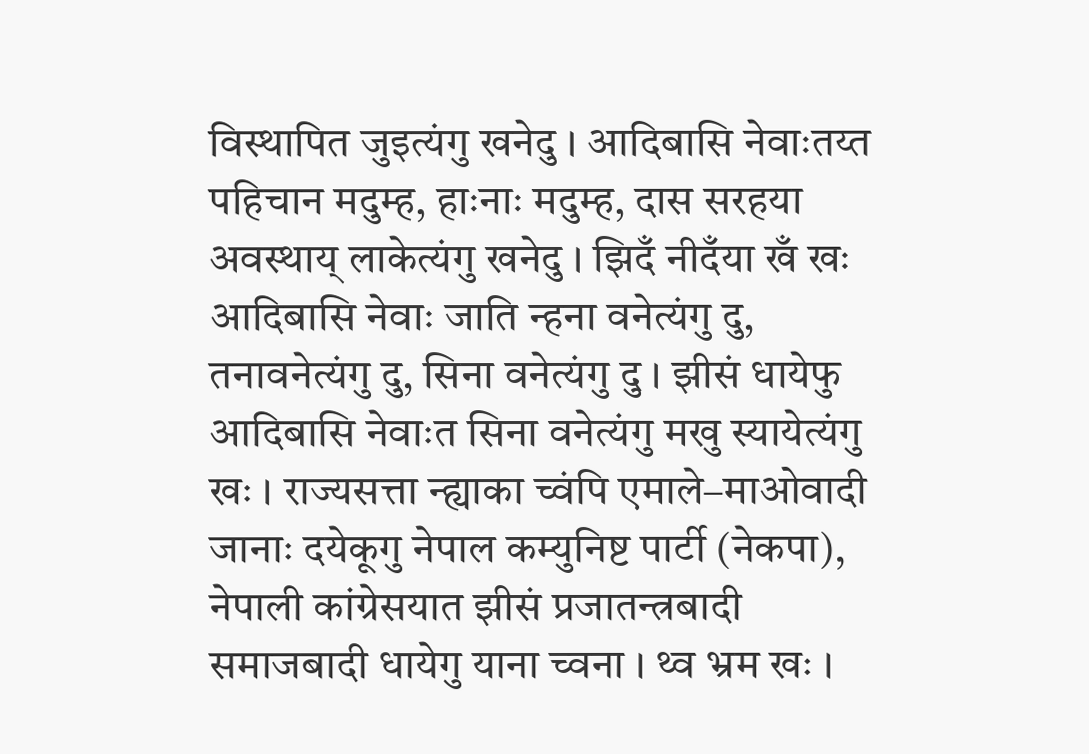विस्थापित जुइत्यंगु खनेदु । आदिबासि नेवाःतय्त पहिचान मदुम्ह, हाःनाः मदुम्ह, दास सरहया अवस्थाय् लाकेत्यंगु खनेदु । झिदँ नीदँया खँ खः आदिबासि नेवाः जाति न्हना वनेत्यंगु दु, तनावनेत्यंगु दु, सिना वनेत्यंगु दु । झीसं धायेफु आदिबासि नेवाःत सिना वनेत्यंगु मखु स्यायेत्यंगु खः । राज्यसत्ता न्ह्याका च्वंपि एमाले–माओवादी जानाः दयेकूगु नेपाल कम्युनिष्ट पार्टी (नेकपा), नेपाली कांग्रेसयात झीसं प्रजातन्त्रबादी समाजबादी धायेगु याना च्वना । थ्व भ्रम खः ।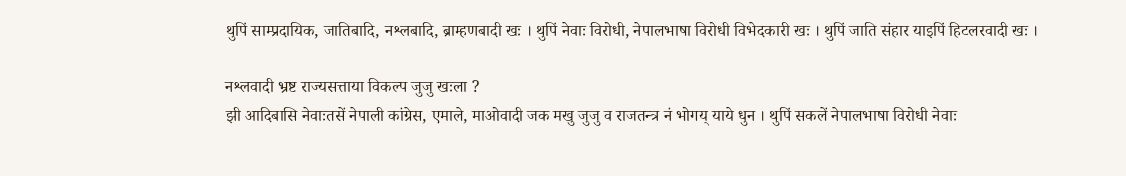थुपिं साम्प्रदायिक, जातिबादि, नश्लबादि, ब्राम्हणबादी खः । थुपिं नेवाः विरोधी, नेपालभाषा विरोधी विभेदकारी खः । थुपिं जाति संहार याइपिं हिटलरवादी खः ।

नश्लवादी भ्रष्ट राज्यसत्ताया विकल्प जुजु खःला ?
झी आदिबासि नेवाःतसें नेपाली कांग्रेस, एमाले, माओवादी जक मखु जुजु व राजतन्त्र नं भोगय् याये धुन । थुपिं सकलें नेपालभाषा विरोधी नेवाः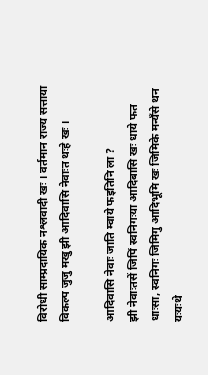विरोधी साम्प्रदायिक नश्लवादी खः । वर्तमान राज्य सत्ताया विकल्प जुजु मखु झी आदिवासि नेवाःत थःहे खः ।

आदिवासि नेवाः जाति म्वाये फइतिनि ला ?
झी नेवाःतसें जिपिं स्वनिगःया आदिबासि खः धाये फत धाःसा, स्वनिगः जिमिगु आदिभूमि खः जिमिके मन्यँसे थन यःयःथे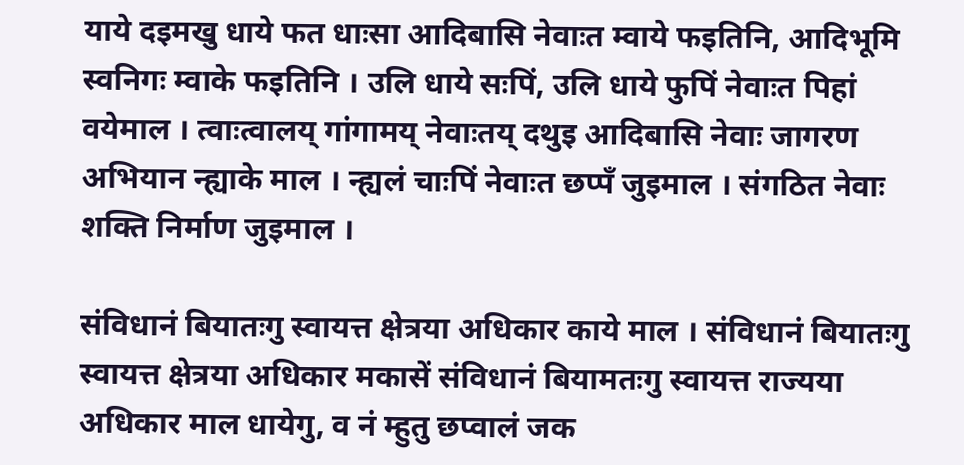याये दइमखु धाये फत धाःसा आदिबासि नेवाःत म्वाये फइतिनि, आदिभूमि स्वनिगः म्वाके फइतिनि । उलि धाये सःपिं, उलि धाये फुपिं नेवाःत पिहां वयेमाल । त्वाःत्वालय् गांगामय् नेवाःतय् दथुइ आदिबासि नेवाः जागरण अभियान न्ह्याके माल । न्ह्यलं चाःपिं नेवाःत छप्पँ जुइमाल । संगठित नेवाः शक्ति निर्माण जुइमाल ।

संविधानं बियातःगु स्वायत्त क्षेत्रया अधिकार काये माल । संविधानं बियातःगु स्वायत्त क्षेत्रया अधिकार मकासें संविधानं बियामतःगु स्वायत्त राज्यया अधिकार माल धायेगु, व नं म्हुतु छप्वालं जक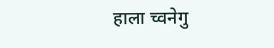हाला च्वनेगु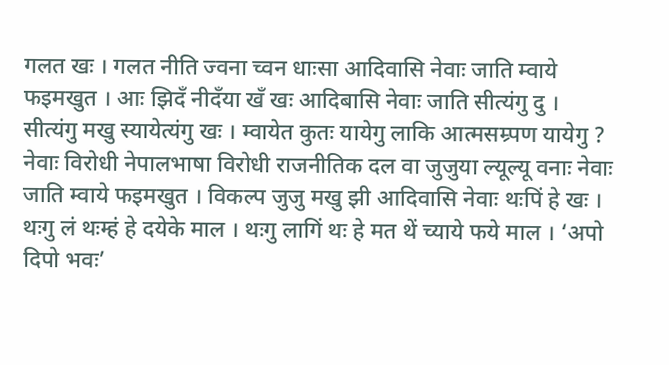गलत खः । गलत नीति ज्वना च्वन धाःसा आदिवासि नेवाः जाति म्वाये फइमखुत । आः झिदँ नीदँया खँ खः आदिबासि नेवाः जाति सीत्यंगु दु । सीत्यंगु मखु स्यायेत्यंगु खः । म्वायेत कुतः यायेगु लाकि आत्मसम्र्पण यायेगु ? नेवाः विरोधी नेपालभाषा विरोधी राजनीतिक दल वा जुजुया ल्यूल्यू वनाः नेवाः जाति म्वाये फइमखुत । विकल्प जुजु मखु झी आदिवासि नेवाः थःपिं हे खः । थःगु लं थःम्हं हे दयेके माल । थःगु लागिं थः हे मत थें च्याये फये माल । ‘अपो दिपो भवः’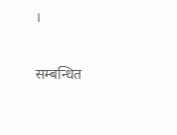।

सम्बन्धित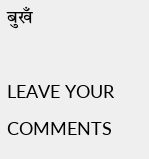बुखँ

LEAVE YOUR COMMENTS